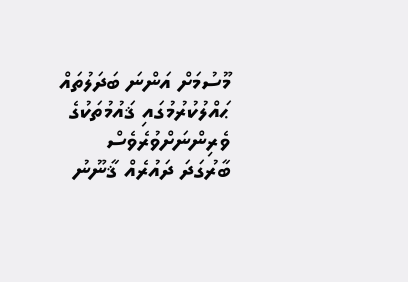މޫސުމަށް އަންނަ ބަދަލުތައް ޙައްލުކުރުމުގައި ޤައުމުތަކުގެ ވެރިންނަށްވުރެވެސް ބާރުގަދަ ދައުރެއް ޤާނޫނު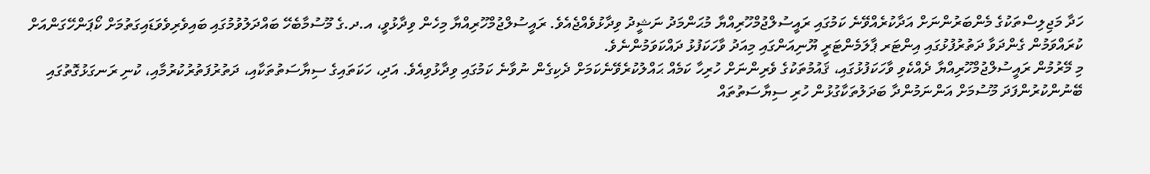ހަދާ މަޖިލިސްތަކުގެ މެންބަރުންނަށް އަދާކުރެއްވޭނެ ކަމުގައި ރައީސުލްޖުމްހޫރިއްޔާ މުޙަންމަދު ނަޝީދު ވިދާޅުވެއްޖެއެވެ. ރައީސުލްޖުމްހޫރިއްޔާ މިހެން ވިދާޅުވީ، އ.ދ.ގެ މޫސުމާބެހޭ ބައްދަލުވުމުގައި ބައިވެރިވެވަޑައިގަތުމަށް ކޯޕަންހޭގަންއަށް ކުރައްވަމުން ގެންދަވާ ދަތުރުފުޅުގައި އިންޓަރ ޕާލަމެންޓަރީ ޔޫނިއަންގައި މިއަދު ވާހަކަފުޅު ދައްކަވަމުންނެވެ.
މި މޭރުމުން ރައީސުލްޖުމްހޫރިއްޔާ ދެއްކެވި ވާހަކަފުޅުގައި، ޤައުމުތަކުގެ ވެރިންނަށް ހުރިހާ ކަމެއް ޙައްލުކުރެވޭނެކަމަށް ދެކިގެން ނުވާނެ ކަމުގައި ވިދާޅުވިއެވެ. އަދި، ހަކަތައިގެ ސިޔާސަތުތަކާއި، ދަތުރުފަތުރުކުރުމާއި، ކުނި ރަނގަޅުގޮތުގައި ބޭނުންކުރުންފަދަ މޫސުމަށް އަންނަމުންދާ ބަދަލުތަކާގުޅުން ހުރި ސިޔާސަތުތައް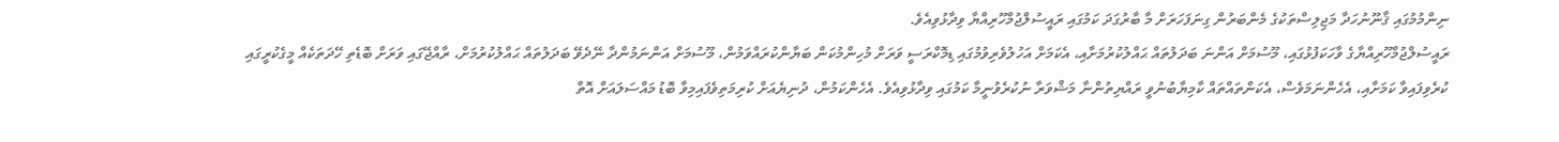ނިންމުމުގައި ޤާނޫނުހަދާ މަޖިލިސްތަކުގެ މެންބަރުން ގިނަފަހަރަށް މާ ބާރުގަދަ ކަމުގައި ރައީސުލްޖުމްހޫރިއްޔާ ވިދާޅުވިއެވެ.
ރައީސުލްޖުމްހޫރިއްޔާގެ ވާހަކަފުޅުގައި، މޫސުމަށް އަންނަ ބަދަލުތައް ޙައްލުކުރުމަށާއި، އެކަމަށް އަހުލުވެރިވުމުގައި ޑިމޮކްރަސީ ވަރަށް މުހިންމުކަން ބަޔާންކުރައްވަމުން، މޫސުމަށް އަންނަމުންދާ ނޭދެވޭ ބަދަލުތައް ޙައްލުކުރުމަށް، ރާއްޖޭގައި ވަރަށް ބޮޑެތި ހޭދަތަކެއް މީގެކުރީގައި ކުރެވިފައިވާ ކަމަށާއި، އެހެންނަމަވެސް، އެކަންތައްތައް ކާމިޔާބުނުވީ ރައްޔިތުންނާ މަޝްވަރާ ނުކުރެވުނީމާ ކަމުގައި ވިދާޅުވިއެވެ. އެހެންކަމުން، ދުނިޔެއަށް ކުރިމަތިވެފައިމިވާ ބޮޑު މައްސަލައަށް އޮތް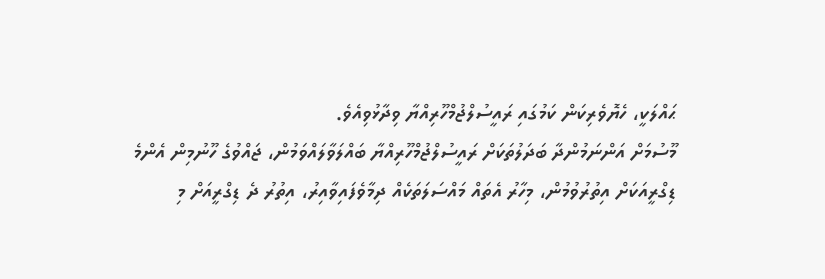ޙައްލަކީ، ހެޔޮވެރިކަން ކަމުގައި ރައީސުލްޖުމްހޫރިއްޔާ ވިދާޅުވިއެވެ.
މޫސުމަށް އަންނަމުންދާ ބަދަލުތަކަށް ރައީސުލްޖުމްހޫރިއްޔާ ބައްލަވާލައްވަމުން، ޖައްވުގެ ހޫނުމިން އެންމެ ޑިގްރީއަކަށް އިތުރުވުމުން، މިހާރު އެތައް މައްސަލަތަކެއް ދިމާވެފައިވާއިރު، އިތުރު ދެ ޑިގްރީއަށް މި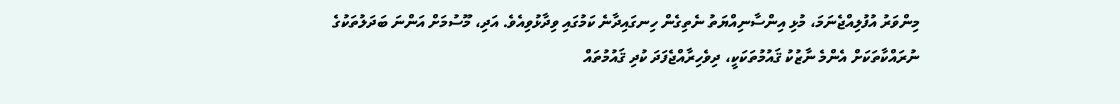މިންވަރު އުފުލިއްޖެނަމަ، މުޅި އިންސާނިއްޔަތު ނެތިގެން ހިނގައިދާނެ ކަމުގައި ވިދާޅުވިއެވެ. އަދި، މޫސުމަށް އަންނަ ބަދަލުތަކުގެ ނުރައްކާތަކަށް އެންމެ ނާޒުކު ޤައުމުތަކަކީ، ދިވެހިރާއްޖެފަދަ ކުދި ޤައުމުތައް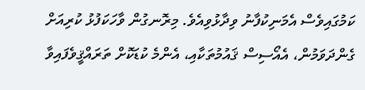ކަމުގައިވެސް އެމަނިކުފާނު ވިދާޅުވިއެވެ. މިރޮނގުން ވާހަކަފުޅު ކުރިއަށް ގެންދަވަމުން، އެއޯސިސް ޤައުމުތަކާއި، އެންމެ ކުޑަކޮށް ތަރައްޤީވެފައިވާ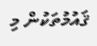ޤައުމުތަކުން މި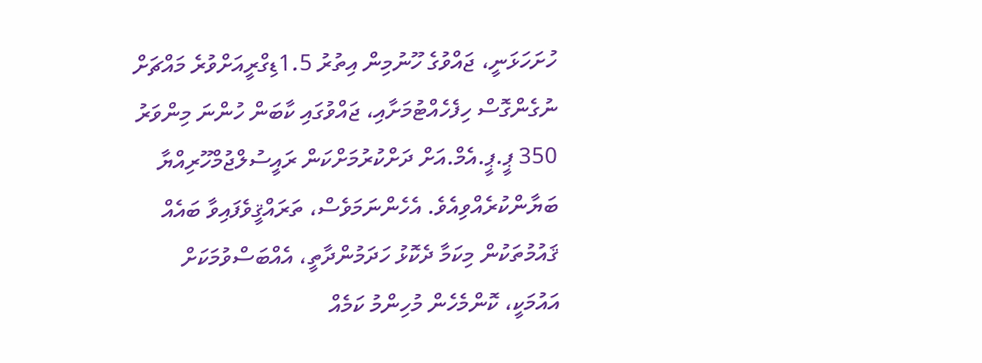ހުށަހަޅަނީ، ޖައްވުގެ ހޫނުމިން އިތުރު 1.5ޑިގްރީއަށްވުރެ މައްޗަށް ނުގެންގޮސް ހިފެހެއްޓުމަށާއި، ޖައްވުގައި ކާބަން ހުންނަ މިންވަރު 350 ޕީ.ޕީ.އެމް.އަށް ދަށްކުރުމަށްކަން ރައީސުލްޖުމްހޫރިއްޔާ ބަޔާންކުރެއްވިއެވެ. އެހެންނަމަވެސް، ތަރައްޤީވެފައިވާ ބައެއް ޤައުމުތަކުން މިކަމާ ދެކޮޅު ހަދަމުންދާތީ، އެއްބަސްވުމަކަށް އައުމަކީ، ކޮންމެހެން މުހިންމު ކަމެއް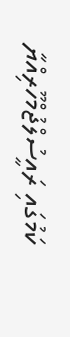ކަމުގައި ރައީސުލްޖުމްހޫރިއްޔާ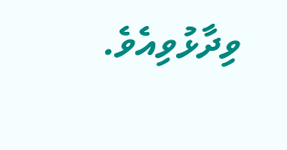ވިދާޅުވިއެވެ.